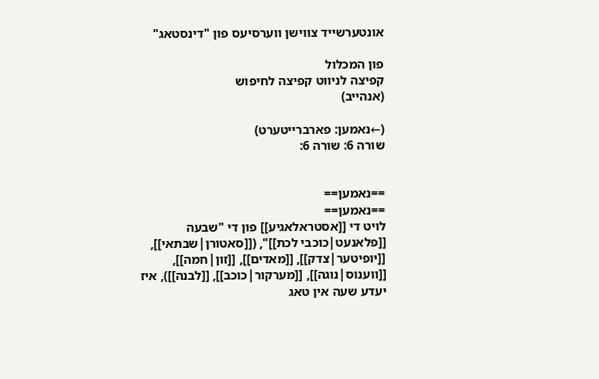אונטערשייד צווישן ווערסיעס פון "דינסטאג"

פון המכלול
קפיצה לניווט קפיצה לחיפוש
(אנהייב)

(←נאמען: פארברייטערט)
שורה 6: שורה 6:


==נאמען==
==נאמען==
לויט די [[אסטראלאגיע]] פון די "שבעה [[פלאנעט|כוכבי לכת]]", ([[סאטורן|שבתאי]], [[יופיטער|צדק]], [[מאדים]], [[זון|חמה]], [[ווענוס|נוגה]], [[מערקור|כוכב]], [[לבנה]]), איז יעדע שעה אין טאג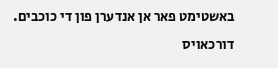באשטימט פאר אן אנדערן פון די כוכבים. דורכאויס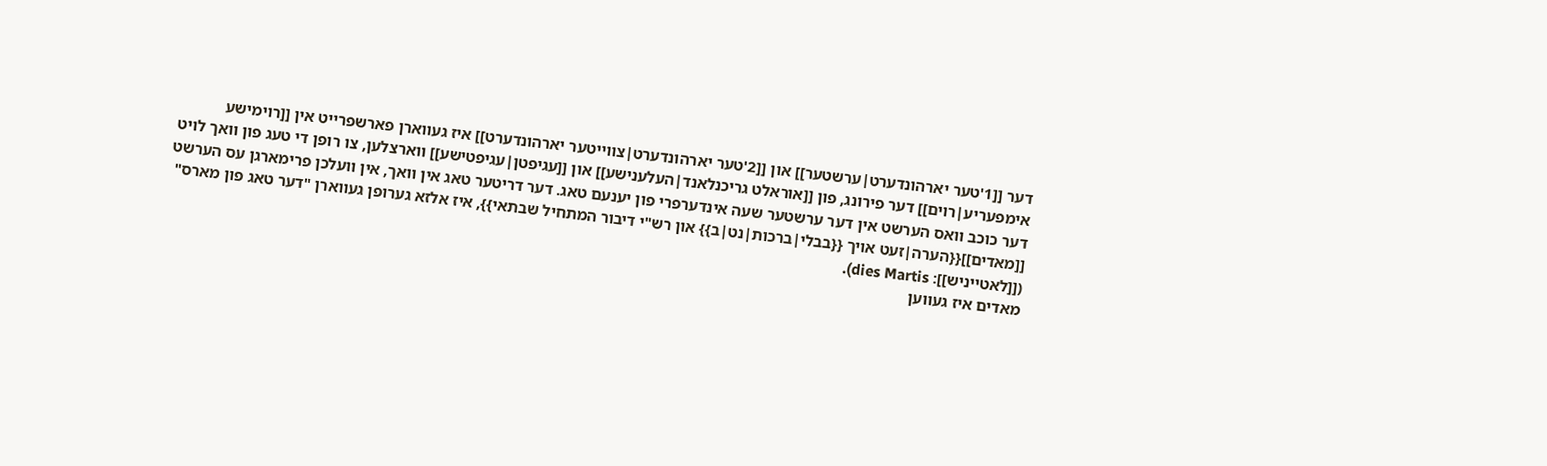דער [[1'טער יארהונדערט|ערשטער]] און [[2'טער יארהונדערט|צווייטער יארהונדערט]] איז געווארן פארשפרייט אין [[רוימישע אימפעריע|רוים]] דער פירונג, פון [[אוראלט גריכנלאנד|העלענישע]] און [[עגיפטן|עגיפטישע]] ווארצלען, צו רופן די טעג פון וואך לויט דער כוכב וואס הערשט אין דער ערשטער שעה אינדערפרי פון יענעם טאג. דער דריטער טאג אין וואך, אין וועלכן פרימארגן עס הערשט [[מאדים]]{{הערה|זעט אויך {{בבלי|ברכות|נט|ב}} און רש"י דיבור המתחיל שבתאי}}, איז אלזא גערופן געווארן "דער טאג פון מארס" ([[לאטייניש]]: dies Martis).
מאדים איז געווען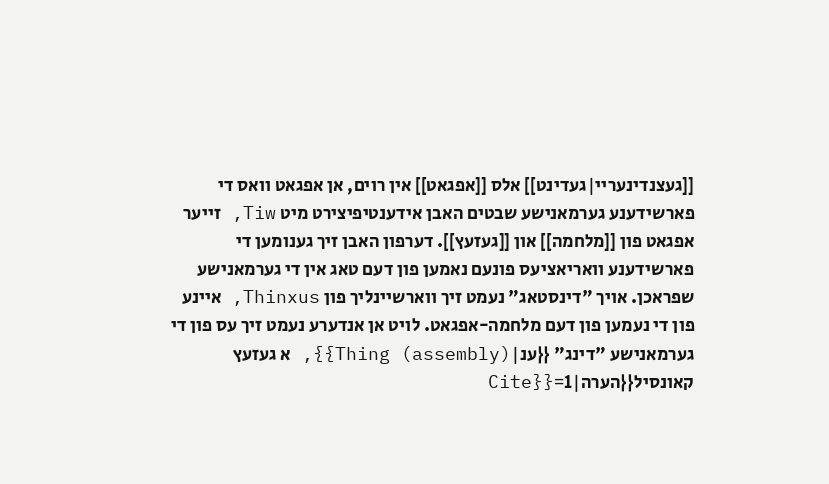[[געצנדינעריי|געדינט]] אלס [[אפגאט]] אין רוים, אן אפגאט וואס די פארשידענע גערמאנישע שבטים האבן אידענטיפיצירט מיט Tiw, זייער אפגאט פון [[מלחמה]] און [[געזעץ]]. דערפון האבן זיך גענומען די פארשידענע וואריאציעס פונעם נאמען פון דעם טאג אין די גערמאנישע שפראכן. אויך "דינסטאג" נעמט זיך ווארשיינליך פון Thinxus, איינע פון די נעמען פון דעם מלחמה-אפגאט. לויט אן אנדערע נעמט זיך עס פון די גערמאנישע "דינג" {{ענ|Thing (assembly)}}, א געזעץ קאונסיל{{הערה|1={{Cite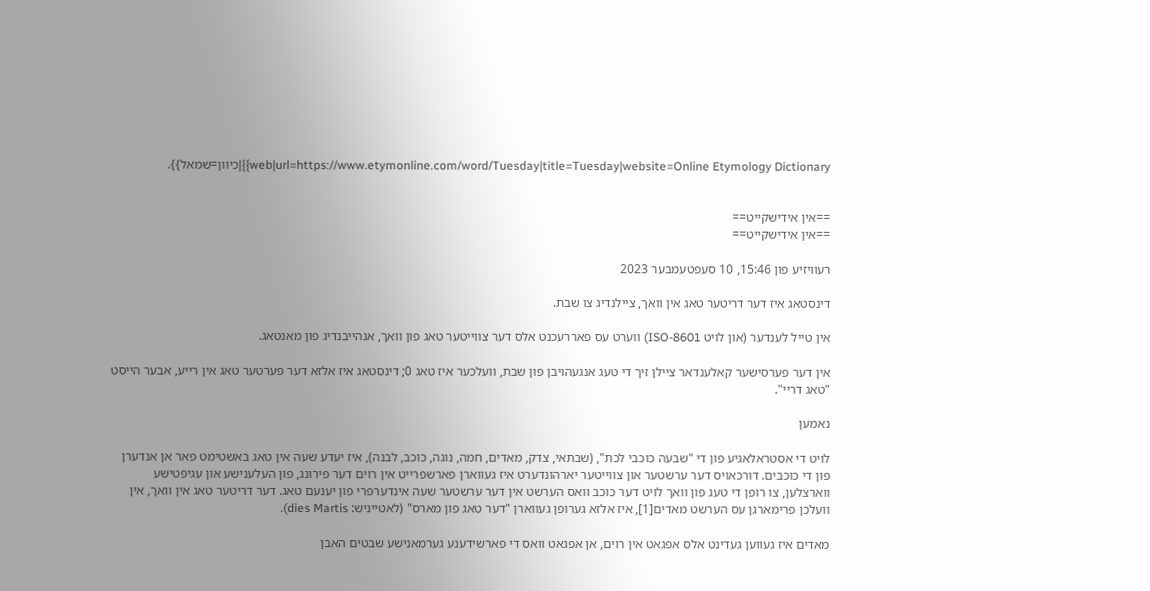web|url=https://www.etymonline.com/word/Tuesday|title=Tuesday|website=Online Etymology Dictionary}}|כיוון=שמאל}}.


==אין אידישקייט==
==אין אידישקייט==

רעוויזיע פון 15:46, 10 סעפטעמבער 2023

דינסטאג איז דער דריטער טאג אין וואך, ציילנדיג צו שבת.

אין טייל לענדער (און לויט ISO-8601) ווערט עס פאררעכנט אלס דער צווייטער טאג פון וואך, אנהייבנדיג פון מאנטאג.

אין דער פערסישער קאלענדאר ציילן זיך די טעג אנגעהויבן פון שבת, וועלכער איז טאג 0; דינסטאג איז אלזא דער פערטער טאג אין רייע, אבער הייסט "טאג דריי".

נאמען

לויט די אסטראלאגיע פון די "שבעה כוכבי לכת", (שבתאי, צדק, מאדים, חמה, נוגה, כוכב, לבנה), איז יעדע שעה אין טאג באשטימט פאר אן אנדערן פון די כוכבים. דורכאויס דער ערשטער און צווייטער יארהונדערט איז געווארן פארשפרייט אין רוים דער פירונג, פון העלענישע און עגיפטישע ווארצלען, צו רופן די טעג פון וואך לויט דער כוכב וואס הערשט אין דער ערשטער שעה אינדערפרי פון יענעם טאג. דער דריטער טאג אין וואך, אין וועלכן פרימארגן עס הערשט מאדים[1], איז אלזא גערופן געווארן "דער טאג פון מארס" (לאטייניש: dies Martis).

מאדים איז געווען געדינט אלס אפגאט אין רוים, אן אפגאט וואס די פארשידענע גערמאנישע שבטים האבן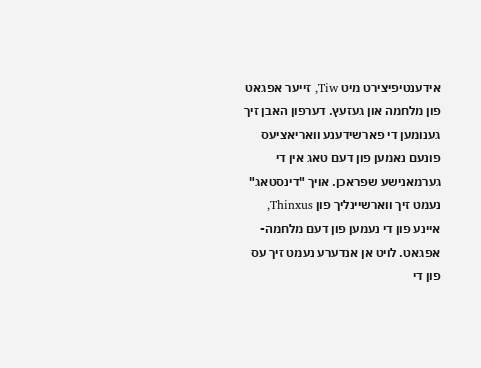אידענטיפיצירט מיט Tiw, זייער אפגאט פון מלחמה און געזעץ. דערפון האבן זיך גענומען די פארשידענע וואריאציעס פונעם נאמען פון דעם טאג אין די גערמאנישע שפראכן. אויך "דינסטאג" נעמט זיך ווארשיינליך פון Thinxus, איינע פון די נעמען פון דעם מלחמה-אפגאט. לויט אן אנדערע נעמט זיך עס פון די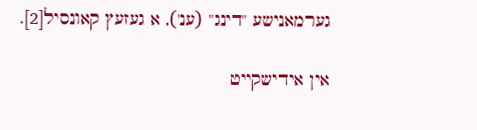גערמאנישע "דינג" (ענ'), א געזעץ קאונסיל[2].

אין אידישקייט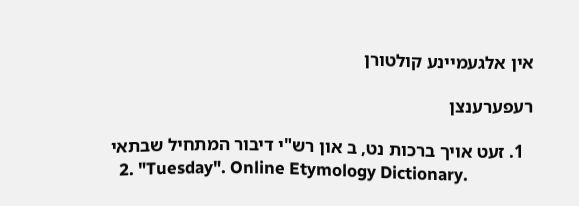אין אלגעמיינע קולטורן

רעפערענצן

  1. זעט אויך ברכות נט, ב און רש"י דיבור המתחיל שבתאי
  2. "Tuesday". Online Etymology Dictionary.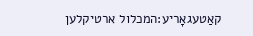קאַטעגאָריע:המכלול ארטיקלען